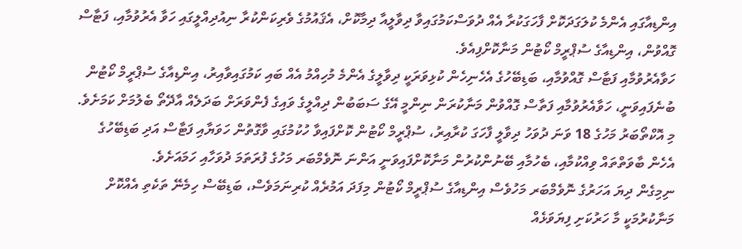އިންޑިއާގައި އެންމެ ކުލަގަދަކޮށް ފާހަގަކުރާ އެއް ދުވަސްކަމުގައިވާ ދިވާލީއާ ދިމާކޮށް، އެޤައުމުގެ ވެރިކަންކުރާ ނިއުދިއްލީގައި ހަވާ އެރުވުމާއި، ފަޓާސް ގޮއްވުން، އިންޑިއާގެ ސުޕްރީމް ކޯޓުން މަނާކޮށްފިއެވެ.
ހަވާއެރުވުމާއި ފަޓާސް ގޮއްވުމާއި، ބަޑިބޭހުގެ އެހެނިހެން ކުޅިވަރަކީ ދިވާލީގެ އެންމެ މުހިއްމު އެއް ބައި ކަމުގައިވާއިރު، އިންޑިއާގެ ސުޕްރީމް ކޯޓުން ބުނެފައިވަނީ، ހަވާއެރުވުމާއި ފަތާސް ގޮއްވުން މަނާކުރަން ނިންމީ އޭގެ ސަބަބުން ދިއްލީގެ ވައިގެ ފެންވަރަށް ބަދަލެއް އާދޭތޯ ބެލުމަށް ކަމަށެވެ.
މި އޮކްތޯބަރު މަހުގެ 18 ވަނަ ދުވަހު ދިވާލީ ފާހަގަ ކުރާއިރު، ސުޕްރީމް ކޯޓުން ކޮށްފައިވާ ހުކުމުގައި ވާގޮތުން ހަވަޔާއި ފަޓާސް އަދި ބަޑިބޭހުގެ އެހެން ބާވަތްތައް ވިއްކުމާއި، ބެހުމާއި ބޭނުންކުރުން މަނާކޮށްފައިވަނީ އަންނަ ނޮވެމްބަރ މަހުގެ ފުރަތަމަ ދުވަހާއި ހަމައަށެވެ.
ނިމިގެން ދިޔަ އަހަރުގެ ނޮވެމްބަރ މަހުވެސް އިންޑިއާގެ ސުޕްރީމް ކޯޓުން މިފަދަ އަމުރެއް ކުރިނަމަވެސް، ބަޑިބޭސް ހިމެނޭ ތަކެތި އެއްކޮށް މަނާކުރުމަކީ މާ ހަރުކަށި ފިޔަވަޅެއް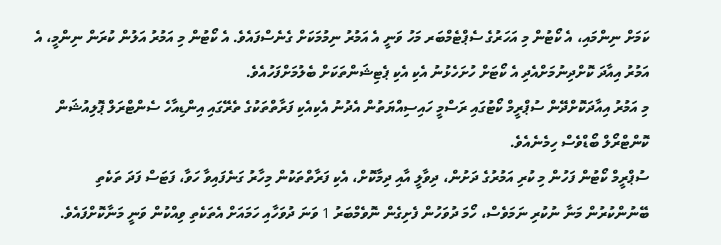ކަމަށް ނިންމައި، އެ ކޯޓުން މި އަހަރުގެ ސެޕްޓެމްބަރ މަހު ވަނީ އެ އަމުރު ނިމުމަކަށް ގެނެސްފައެވެ. އެ ކޯޓުން މި އަމުރު އަލުން ކުރަން ނިންމީ، އެ އަމުރު އިއާދަ ކޮށްދިނުމަށްއެދި އެ ކޯޓަށް ހުށަހެޅުނު އެކި އެކި ޕެޓިޝަންތަކަށް ބެލުމަށްފަހުއެވެ.
މި އަމުރު އިއާދަކޮށްދޭން ސުޕްރީމް ކޯޓުގައި ރަސްމީ ހައިސިއްޔަތުން އެދުނު އެކިއެކި ފަރާތްތަކުގެ ތެރޭގައި އިންޑިއާހެ ސެންޓްރަލް ޕޮލިއުޝަން ކޮންޓްރޯލް ބޯޑްވެސް ހިމެނެއެވެ.
ސުޕްރީމް ކޯޓުން ފަހުން މި ކުރި އަމުރުގެ ދަށުން، ދިވާލީ އާއި ދިމާކޮށް، އެކި ފަރާތްތަކުން މިހާރު ގަނެފައިވާ ހަވާ، ފަޓަސް ފަދަ ތަކެތި ބޭނުންކުރުން މަނާ ނުކުރި ނަމަވެސް، ހޯމަ ދުވަހުން ފެށިގެން ނޮވެމްބަރު 1 ވަނަ ދުވަހާއި ހަމައަށް އެތަކެތި ވިއްކުން ވަނީ މަނާކޮށްފައެވެ.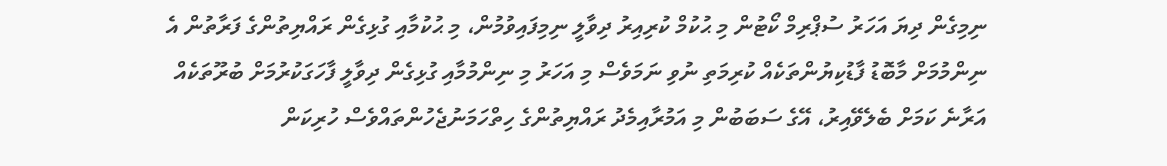ނިމިގެން ދިޔަ އަހަރު ސުޕްރިމް ކޯޓުން މި ޙުކުމް ކުރިއިރު ދިވާލީ ނިމިފައިވުމުން، މި ޙުކުމާއި ގުޅިގެން ރައްޔިތުންގެ ފަރާތުން އެ ނިންމުމަށް މާބޮޑު ފާޑުކިޔުންތަކެއް ކުރިމަތި ނުވި ނަމަވެސް މި އަހަރު މި ނިންމުމާއި ގުޅިގެން ދިވާލީ ފާހަގަކުރުމަށް ބުރޫތަކެއް އަރާނެ ކަމަށް ބެލެވޭއިރު، އޭގެ ސަބަބުން މި އަމުރާއިމެދު ރައްޔިތުންގެ ހިތްހަމަނުޖެހުންތައްވެސް ހުރިކަން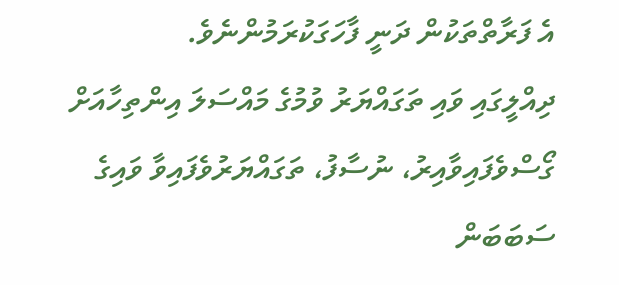އެ ފަރާތްތަކުން ދަނީ ފާހަގަކުރަމުންނެވެ.
ދިއްލީގައި ވައި ތަގައްޔަރު ވުމުގެ މައްސަލަ އިންތިހާއަށް ގޯސްވެފައިވާއިރު، ނުސާފު، ތަގައްޔަރުވެފައިވާ ވައިގެ ސަބަބަން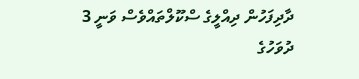ދާދިފަހުން ދިއްލީގެ ސްކޫލްތައްވެސް ވަނީ 3 ދުވަހުގެ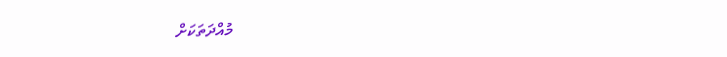މުއްދަތަކަށް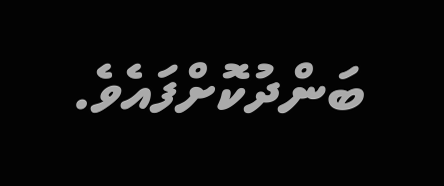ބަންދުކޮށްފައެވެ.